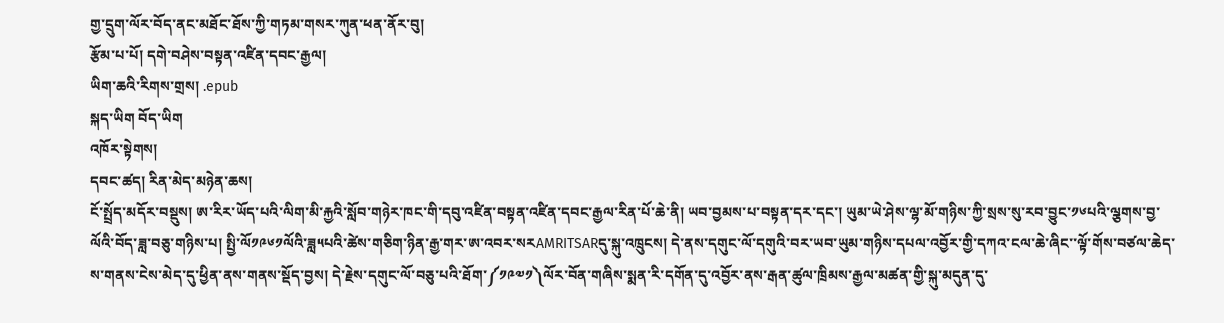གྱ་དྲུག་ལོར་བོད་ནང་མཐོང་ཐོས་ཀྱི་གཏམ་གསར་ཀུན་ཕན་ནོར་བུ།
རྩོམ་པ་པོ། དགེ་བཤེས་བསྟན་འཛིན་དབང་རྒྱལ།
ཡིག་ཆའི་རིགས་གྲས། .epub
སྐད་ཡིག བོད་ཡིག
འཁོར་སྟེགས།
དབང་ཚད། རིན་མེད་མཉེན་ཆས།
ངོ་སྤྲོད་མདོར་བསྡུས། ཨ་རིར་ཡོད་པའི་ལིག་མི་རྐྱའི་སློབ་གཉེར་ཁང་གི་དབུ་འཛིན་བསྟན་འཛིན་དབང་རྒྱལ་རིན་པོ་ཆེ་ནི། ཡབ་བྱམས་པ་བསྟན་དར་དང་། ཡུམ་ཡེ་ཤེས་ལྷ་མོ་གཉིས་ཀྱི་སྲས་སུ་རབ་བྱུང་༡༦པའི་ལྕགས་བྱ་ལོའི་བོད་ཟླ་བཅུ་གཉིས་པ། སྤྱི་ལོ༡༩༦༡ལོའི་ཟླ༥པའི་ཚེས་གཅིག་ཉིན་རྒྱ་གར་ཨ་འབར་སརAMRITSARདུ་སྐུ་འཁྲུངས། དེ་ནས་དགུང་ལོ་དགུའི་བར་ཡབ་ཡུམ་གཉིས་དཔལ་འབྱོར་གྱི་དཀའ་ངལ་ཆེ་ཞིང་་ལྟོ་གོས་བཙལ་ཆེད་ས་གནས་ངེས་མེད་དུ་ཕྱིན་ནས་གནས་སྡོད་བྱས། དེ་རྗེས་དགུང་ལོ་བཅུ་པའི་ཐོག་༼༡༩༧༡༽ལོར་བོན་གཞིས་སྨན་རི་དགོན་དུ་འབྱོར་ནས་རྒན་ཚུལ་ཁྲིམས་རྒྱལ་མཚན་གྱི་སྐུ་མདུན་དུ་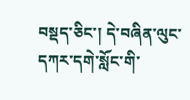བསྡད་ཅིང་། དེ་བཞིན་ལུང་དཀར་དགེ་སློང་གི་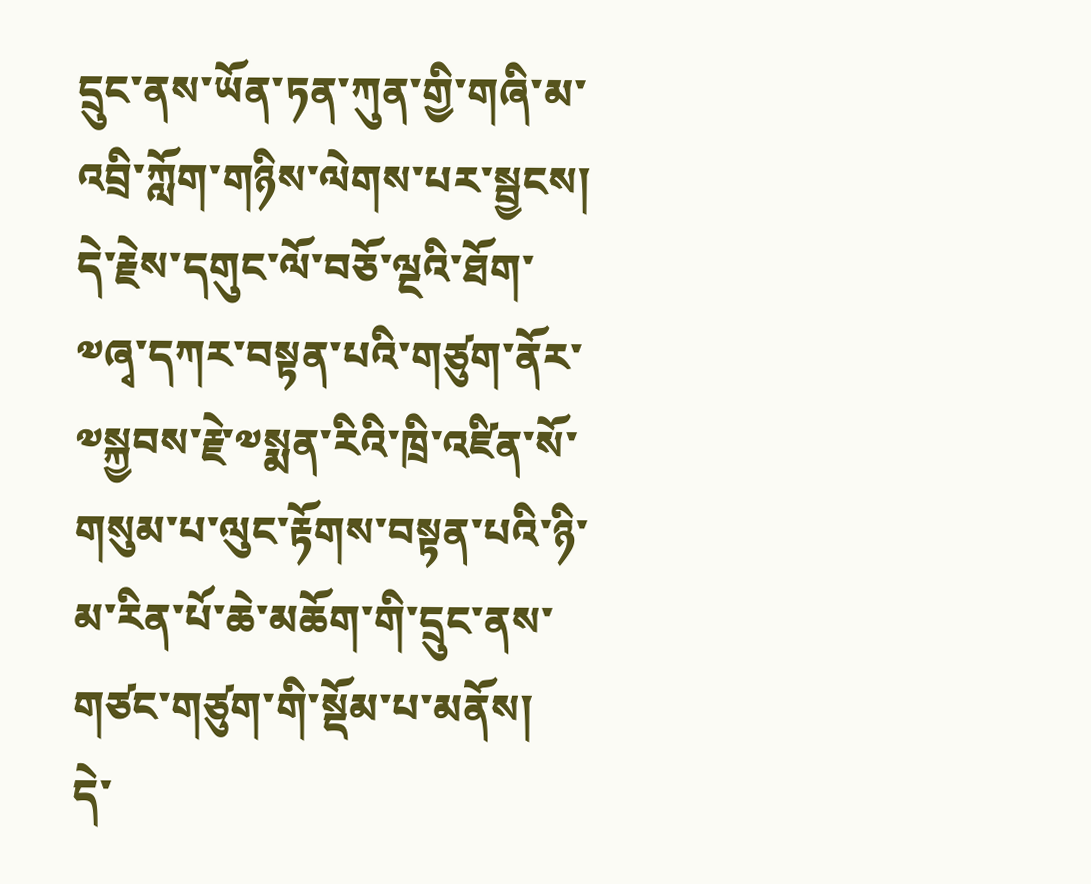དྲུང་ནས་ཡོན་ཏན་ཀུན་གྱི་གཞི་མ་འབྲི་ཀློག་གཉིས་ལེགས་པར་སྦྱངས། དེ་རྗེས་དགུང་ལོ་བཅོ་ལྔའི་ཐོག་༧ཞྭ་དཀར་བསྟན་པའི་གཙུག་ནོར་༧སྐྱབས་རྗེ་༧སྨན་རིའི་ཁྲི་འཛིན་སོ་གསུམ་པ་ལུང་རྟོགས་བསྟན་པའི་ཉི་མ་རིན་པོ་ཆེ་མཆོག་གི་དྲུང་ནས་གཙང་གཙུག་གི་སྡོམ་པ་མནོས།
དེ་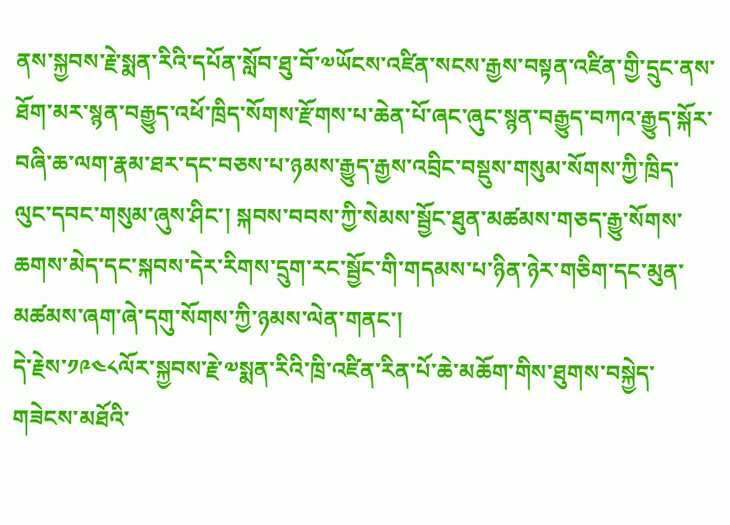ནས་སྐྱབས་རྗེ་སྨན་རིའི་དཔོན་སློབ་ཐུ་བོ་༧ཡོངས་འཛིན་སངས་རྒྱས་བསྟན་འཛིན་གྱི་དྲུང་ནས་ཐོག་མར་སྙན་བརྒྱུད་འཕོ་ཁྲིད་སོགས་རྫོགས་པ་ཆེན་པོ་ཞང་ཞུང་སྙན་བརྒྱུད་བཀའ་རྒྱུད་སྐོར་བཞི་ཆ་ལག་རྣམ་ཐར་དང་བཅས་པ་ཉམས་རྒྱུད་རྒྱས་འབྲིང་བསྡུས་གསུམ་སོགས་ཀྱི་ཁྲིད་ལུང་དབང་གསུམ་ཞུས་ཤིང་། སྐབས་བབས་ཀྱི་སེམས་སྦྱོང་ཐུན་མཚམས་གཅད་རྒྱུ་སོགས་ཆགས་མེད་དང་སྐབས་དེར་རིགས་དྲུག་རང་སྦྱོང་གི་གདམས་པ་ཉིན་ཉེར་གཅིག་དང་མུན་མཚམས་ཞག་ཞེ་དགུ་སོགས་ཀྱི་ཉམས་ལེན་གནང་།
དེ་རྗེས་༡༩༤༨ལོར་སྐྱབས་རྗེ་༧སྨན་རིའི་ཁྲི་འཛིན་རིན་པོ་ཆེ་མཆོག་གིས་ཐུགས་བསྐྱེད་གཟེངས་མཐོའི་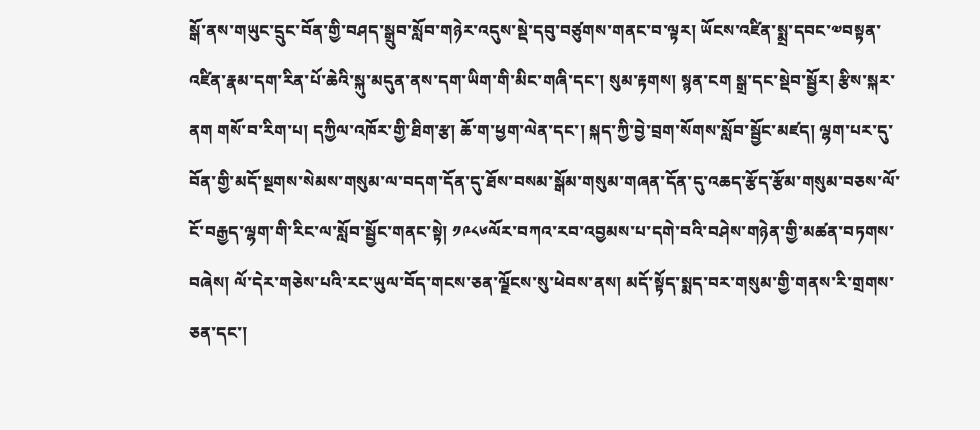སྒོ་ནས་གཡུང་དྲུང་བོན་གྱི་བཤད་སྒྲུབ་སློབ་གཉེར་འདུས་སྡེ་དབུ་བཙུགས་གནང་བ་ལྟར། ཡོངས་འཛིན་སྨྲ་དབང་༧བསྟན་འཛིན་རྣམ་དག་རིན་པོ་ཆེའི་སྐུ་མདུན་ནས་དག་ཡིག་གི་མིང་གཞི་དང་། སུམ་རྟགས། སྙན་ངག སྒྲ་དང་སྡེབ་སྦྱོར། རྩིས་སྐར་ནག གསོ་བ་རིག་པ། དཀྱིལ་འཁོར་གྱི་ཐིག་རྩ། ཆོ་ག་ཕྱག་ལེན་དང་། སྐད་ཀྱི་བྱེ་བྲག་སོགས་སློབ་སྦྱོང་མཛད། ལྷག་པར་དུ་བོན་གྱི་མདོ་སྔགས་སེམས་གསུམ་ལ་བདག་དོན་དུ་ཐོས་བསམ་སྒོམ་གསུམ་གཞན་དོན་དུ་འཆད་རྩོད་རྩོམ་གསུམ་བཅས་ལོ་ངོ་བརྒྱད་ལྷག་གི་རིང་ལ་སློབ་སྦྱོང་གནང་སྟེ། ༡༩༨༦ལོར་བཀའ་རབ་འབྱམས་པ་དགེ་བའི་བཤེས་གཉེན་གྱི་མཚན་བཏགས་བཞེས། ལོ་དེར་གཅེས་པའི་རང་ཡུལ་བོད་གངས་ཅན་ལྗོངས་སུ་ཕེབས་ནས། མདོ་སྟོད་སྨད་བར་གསུམ་གྱི་གནས་རི་གྲགས་ཅན་དང་།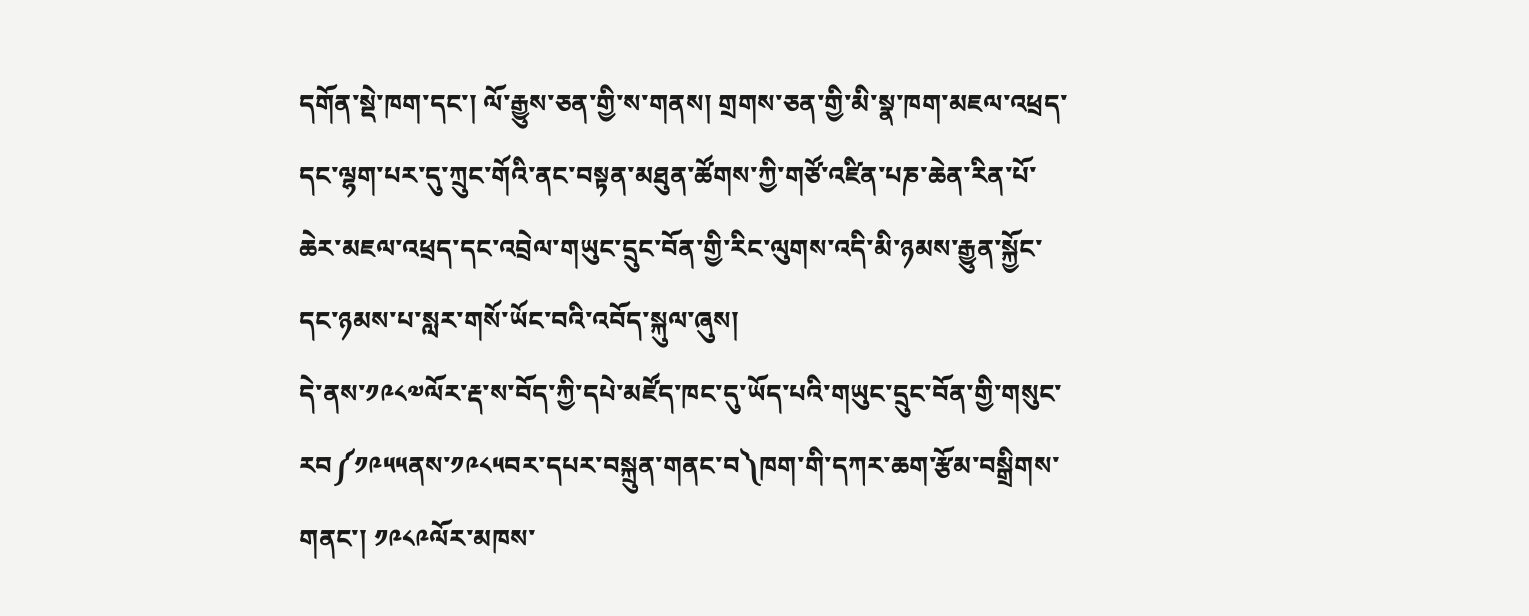དགོན་སྡེ་ཁག་དང་། ལོ་རྒྱུས་ཅན་གྱི་ས་གནས། གྲགས་ཅན་གྱི་མི་སྣ་ཁག་མཇལ་འཕྲད་དང་ལྷག་པར་དུ་ཀྲུང་གོའི་ནང་བསྟན་མཐུན་ཚོགས་ཀྱི་གཙོ་འཛིན་པཎ་ཆེན་རིན་པོ་ཆེར་མཇལ་འཕྲད་དང་འབྲེལ་གཡུང་དྲུང་བོན་གྱི་རིང་ལུགས་འདི་མི་ཉམས་རྒྱུན་སྐྱོང་དང་ཉམས་པ་སླར་གསོ་ཡོང་བའི་འབོད་སྐུལ་ཞུས།
དེ་ནས་༡༩༨༧ལོར་རྡ་ས་བོད་ཀྱི་དཔེ་མཛོད་ཁང་དུ་ཡོད་པའི་གཡུང་དྲུང་བོན་གྱི་གསུང་རབ༼༡༩༥༥ནས་༡༩༨༥བར་དཔར་བསྐྲུན་གནང་བ༽ཁག་གི་དཀར་ཆག་རྩོམ་བསྒྲིགས་གནང་། ༡༩༨༩ལོར་མཁས་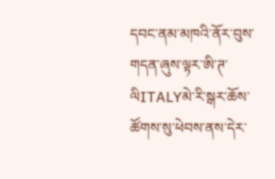དབང་ནམ་མཁའི་ནོར་བུས་གདན་ཞུས་ལྟར་ཨི་ཊ་ལིITALYམེ་རི་སྒར་ཆོས་ཚོགས་སུ་ཕེབས་ནས་དེར་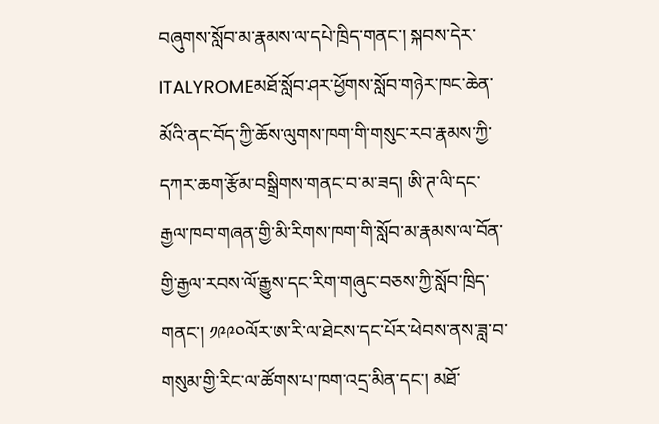བཞུགས་སློབ་མ་རྣམས་ལ་དཔེ་ཁྲིད་གནང་། སྐབས་དེར་ITALYROMEམཐོ་སློབ་ཤར་ཕྱོགས་སློབ་གཉེར་ཁང་ཆེན་མོའི་ནང་བོད་ཀྱི་ཆོས་ལུགས་ཁག་གི་གསུང་རབ་རྣམས་ཀྱི་དཀར་ཆག་རྩོམ་བསྒྲིགས་གནང་བ་མ་ཟད། ཨི་ཊ་ལི་དང་རྒྱལ་ཁབ་གཞན་གྱི་མི་རིགས་ཁག་གི་སློབ་མ་རྣམས་ལ་བོན་གྱི་རྒྱལ་རབས་ལོ་རྒྱུས་དང་རིག་གཞུང་བཅས་ཀྱི་སློབ་ཁྲིད་གནང་། ༡༩༩༠ལོར་ཨ་རི་ལ་ཐེངས་དང་པོར་ཕེབས་ནས་ཟླ་བ་གསུམ་གྱི་རིང་ལ་ཚོགས་པ་ཁག་འདྲ་མིན་དང་། མཐོ་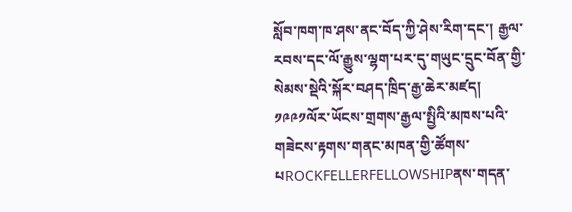སློབ་ཁག་ཁ་ཤས་ནང་བོད་ཀྱི་ཤེས་རིག་དང་། རྒྱལ་རབས་དང་ལོ་རྒྱུས་ལྷག་པར་དུ་གཡུང་དྲུང་བོན་གྱི་སེམས་སྡེའི་སྐོར་བཤད་ཁྲིད་རྒྱ་ཆེར་མཛད། ༡༩༩༡ལོར་ཡོངས་གྲགས་རྒྱལ་སྤྱིའི་མཁས་པའི་གཟེངས་རྟགས་གནང་མཁན་གྱི་ཚོགས་པROCKFELLERFELLOWSHIPནས་གདན་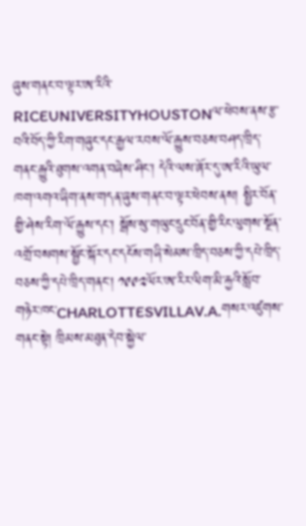ཞུས་གནང་བ་ལྟར་ཨ་རིའི་RICEUNIVERSITYHOUSTONལ་ཕེབས་ནས་རྩ་བའི་བོད་ཀྱི་རིག་གཞུང་དང་རྒྱལ་རབས་ལོ་རྒྱུས་བཅས་བཤད་ཁྲིད་གནང་རྒྱུའི་ཐུགས་འགན་བཞེས་ཤིང་། དེའི་ལས་ཞོར་དུ་ཨ་རིའི་ཡུལ་ཁག་འགའ་ཞིག་ནས་གདན་ཞུས་གནང་བ་ལྟར་ཕེབས་ནས། སྤྱིར་བོན་གྱི་ཤེས་རིག་ལོ་རྒྱུས་དང་། སྒོས་སུ་གཡུང་དྲུང་བོན་གྱི་རིང་ལུགས་སྔོན་འགྲོ་བསགས་སྦྱོང་སྐོར་དང་དངོས་གཞི་སེམས་ཁྲིད་བཅས་ཀྱི་དཔེ་ཁྲིད་བཅས་ཀྱི་དཔེ་ཁྲིད་གནང་། ༡༩༩༢ལོར་ཨ་རིར་ལིག་མི་རྐྱའི་སློབ་གཉེར་ཁང་CHARLOTTESVILLAV.A.གསར་འཛུགས་གནང་སྟེ། ཁྲིམས་མཐུན་དེབ་སྐྱེལ་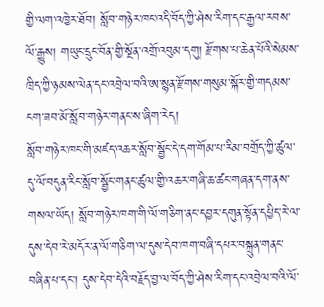གྱི་ལག་འཁྱེར་ཐོབ། སློབ་གཉེར་ཁང་འདི་བོད་ཀྱི་ཤེས་རིག་དང་རྒྱལ་རབས་ལོ་རྒྱུས། གཡུང་དྲུང་བོན་གྱི་སྔོན་འགྲོ་འབུམ་དགུ། རྫོགས་པ་ཆེན་པོའི་སེམས་ཁྲིད་ཀྱི་ཉམས་ལེན་དང་འབྲེལ་བའི་ཨ་སྙན་རྫོགས་གསུམ་སྐོར་གྱི་གདམས་ངག་ཟབ་མོ་སློབ་གཉེར་གནང་ས་ཞིག་རེད།
སློབ་གཉེར་ཁང་གི་མཛད་འཆར་སློབ་སྦྱོང་དེ་དག་གོམ་པ་རིམ་བགྲོད་ཀྱི་ཚུལ་དུ་ལོ་བདུན་རིང་སློབ་སྦྱོང་གནང་ཚུལ་གྱི་འཆར་གཞི་ཆ་ཚང་གཞན་དག་ནས་གསལ་ཡོད། སློབ་གཉེར་ཁག་གི་ལོ་གཅིག་ནང་དབྱར་དགུན་སྟོན་དཔྱིད་རེ་ལ་དུས་དེབ་རེ་མདོར་ན་ལོ་གཅིག་ལ་དུས་དེབ་ཁག་བཞི་དཔར་བསྐྲུན་གནང་བཞིན་པ་དང་། དུས་དེབ་དེའི་བརྗོད་བྱ་ལ་བོད་ཀྱི་ཤེས་རིག་དང་འབྲེལ་བའི་ལོ་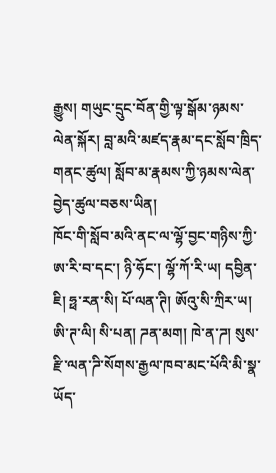རྒྱུས། གཡུང་དྲུང་བོན་གྱི་ལྟ་སྒོམ་ཉམས་ལེན་སྐོར། བླ་མའི་མཛད་རྣམ་དང་སློབ་ཁྲིད་གནང་ཚུལ། སློབ་མ་རྣམས་ཀྱི་ཉམས་ལེན་བྱེད་ཚུལ་བཅས་ཡིན།
ཁོང་གི་སློབ་མའི་ནང་ལ་ལྷོ་བྱང་གཉིས་ཀྱི་ཨ་རི་བ་དང་། ཉི་ཧོང་། ལྷོ་ཀོ་རི་ཡ། དབྱིན་ཇི། ཧྥ་རན་སི། པོ་ལན་ཊི། ཨོའུ་སི་ཀྲིར་ཡ། ཨི་ཊ་ལི། སི་པན། ཌན་མག། ཁེ་ན་ཌ། སུས་རྫི་ལན་ཌི་སོགས་རྒྱལ་ཁབ་མང་པོའི་མི་སྣ་ཡོད་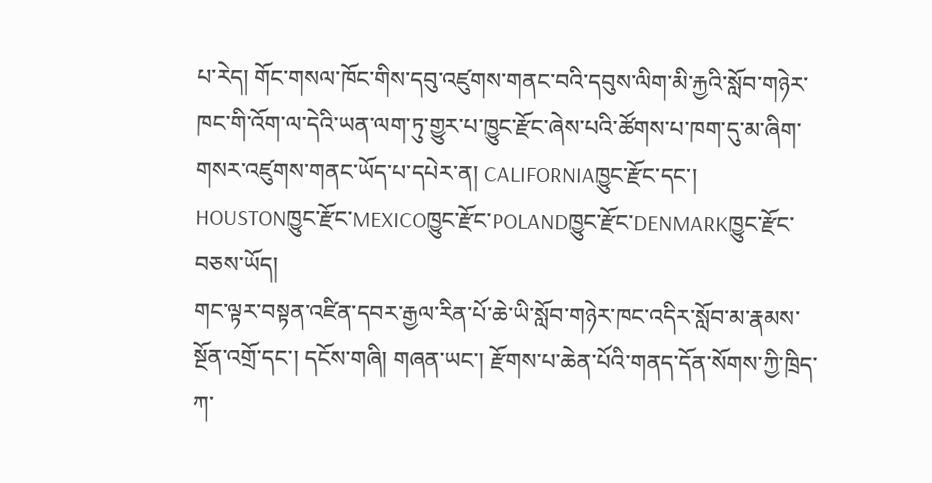པ་རེད། གོང་གསལ་ཁོང་གིས་དབུ་འཛུགས་གནང་བའི་དབུས་ལིག་མི་རྐྱའི་སློབ་གཉེར་ཁང་གི་འོག་ལ་དེའི་ཡན་ལག་ཏུ་གྱུར་པ་ཁྱུང་རྫོང་ཞེས་པའི་ཚོགས་པ་ཁག་དུ་མ་ཞིག་གསར་འཛུགས་གནང་ཡོད་པ་དཔེར་ན། CALIFORNIAཁྱུང་རྫོང་དང་། HOUSTONཁྱུང་རྫོང་MEXICOཁྱུང་རྫོང་POLANDཁྱུང་རྫོང་DENMARKཁྱུང་རྫོང་བཅས་ཡོད།
གང་ལྟར་བསྟན་འཛིན་དབར་རྒྱལ་རིན་པོ་ཆེ་ཡི་སློབ་གཉེར་ཁང་འདིར་སློབ་མ་རྣམས་སྔོན་འགྲོ་དང་། དངོས་གཞི། གཞན་ཡང་། རྫོགས་པ་ཆེན་པོའི་གནད་དོན་སོགས་ཀྱི་ཁྲིད་ཀ་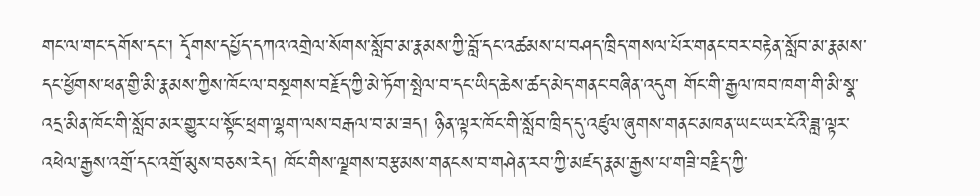གང་ལ་གང་དགོས་དང་། དྭོགས་དཔྱོད་དཀའ་འགྲེལ་སོགས་སློབ་མ་རྣམས་ཀྱི་བློ་དང་འཚམས་པ་བཤད་ཁྲིད་གསལ་པོར་གནང་བར་བརྟེན་སློབ་མ་རྣམས་དང་ཕྱོགས་ཕན་གྱི་མི་རྣམས་ཀྱིས་ཁོང་ལ་བསྔགས་བརྗོད་ཀྱི་མེ་ཏོག་སྤེལ་བ་དང་ཡིད་ཆེས་ཚད་མེད་གནང་བཞིན་འདུག གོང་གི་རྒྱལ་ཁབ་ཁག་གི་མི་སྣ་འདྲ་མིན་ཁོང་གི་སློབ་མར་གྱུར་པ་སྟོང་ཕྲག་ལྷག་ལས་བརྒལ་བ་མ་ཟད། ཉིན་ལྟར་ཁོང་གི་སློབ་ཁྲིད་དུ་འཛུལ་ཞུགས་གནང་མཁན་ཡང་ཡར་ངོའི་ཟླ་ལྟར་འཕེལ་རྒྱས་འགྲོ་དང་འགྲོ་མུས་བཅས་རེད། ཁོང་གིས་ལྗགས་བརྩམས་གནངས་བ་གཤེན་རབ་ཀྱི་མཛད་རྣམ་རྒྱས་པ་གཟི་བརྗིད་ཀྱི་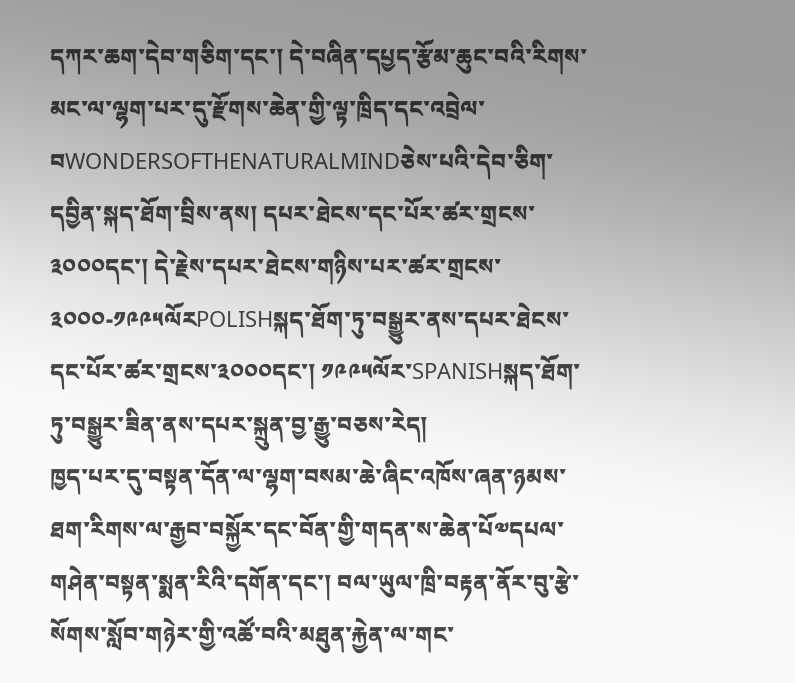དཀར་ཆག་དེབ་གཅིག་དང་། དེ་བཞིན་དཔྱད་རྩོམ་ཆུང་བའི་རིགས་མང་ལ་ལྷག་པར་དུ་རྫོགས་ཆེན་གྱི་ལྟ་ཁྲིད་དང་འབྲེལ་བWONDERSOFTHENATURALMINDཅེས་པའི་དེབ་ཅིག་དབྱིན་སྐད་ཐོག་བྲིས་ནས། དཔར་ཐེངས་དང་པོར་ཚར་གྲངས་༣༠༠༠དང་། དེ་རྗེས་དཔར་ཐེངས་གཉིས་པར་ཚར་གྲངས་༣༠༠༠-༡༩༩༥ལོརPOLISHསྐད་ཐོག་ཏུ་བསྒྱུར་ནས་དཔར་ཐེངས་དང་པོར་ཚར་གྲངས་༣༠༠༠དང་། ༡༩༩༥ལོར་SPANISHསྐད་ཐོག་ཏུ་བསྒྱུར་ཟིན་ནས་དཔར་སྐྲུན་བྱ་རྒྱུ་བཅས་རེད།
ཁྱད་པར་དུ་བསྟན་དོན་ལ་ལྷག་བསམ་ཆེ་ཞིང་འཁོས་ཞན་ཉམས་ཐག་རིགས་ལ་རྒྱབ་བསྐྱོར་དང་བོན་གྱི་གདན་ས་ཆེན་པོ༧དཔལ་གཤེན་བསྟན་སྨན་རིའི་དགོན་དང་། བལ་ཡུལ་ཁྲི་བརྟན་ནོར་བུ་རྩེ་སོགས་སློབ་གཉེར་གྱི་འཚོ་བའི་མཐུན་རྐྱེན་ལ་གང་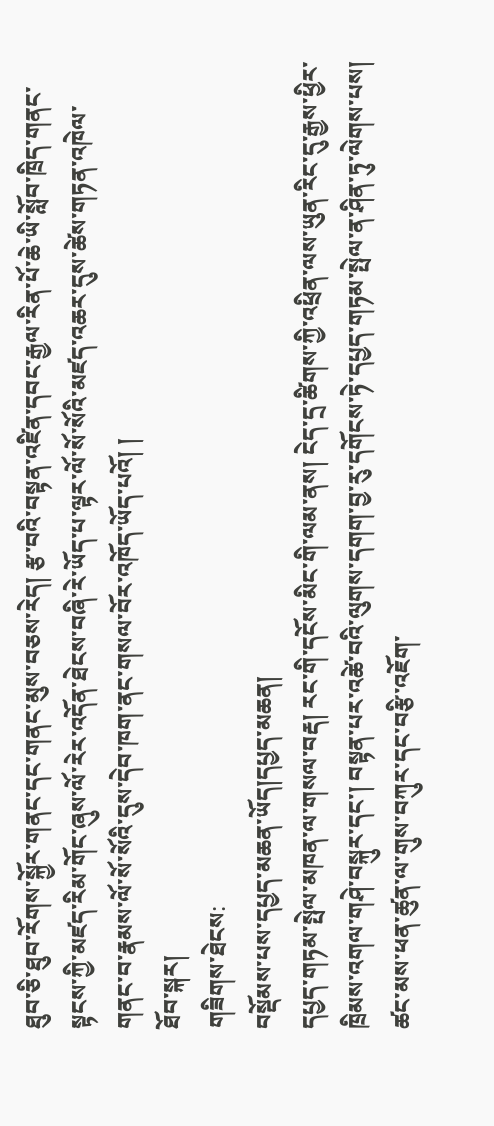ཐུབ་ཅི་ཐུབ་རོགས་སྐྱོར་གནང་དང་གནང་མུས་བཅས་རེད། རྩ་བའི་བསྟན་འཛིན་དབང་རྒྱལ་རིན་པོ་ཆེ་ཡི་སློབ་ཁྲིད་གནང་སྟངས་ཀྱི་མཛད་རིམ་གོང་ཞུས་ལོ་རེར་འདོན་ཐེངས་བཞི་རེ་ཡོད་པ་ལྟར་ལོ་སོ་སོའི་མཛད་འཆར་དུས་ཚེས་གཏན་འཁེལ་གནང་བ་རྣམས་ལོ་སོ་སོའི་དུས་དེབ་ཁག་ནང་གསལ་བོར་འཁོད་ཡོད་པའོ། །
ཐོབ་སྐར།
གཟིགས་ཐེངས:
བསྡོམས་པས་དཔྱད་མཆན་ཡོད།དཔྱད་མཆན།
དཔྱད་གཏམ་སྤེལ་མཁན་ལ་གསལ་བརྡ། རང་གི་དངོས་མིང་གི་ལམ་ནས། ངེད་དྲ་ཚིགས་ཀྱི་འཕྲིན་ལས་ཡུན་རིང་དུ་རྒྱས་ཕྱིར་ཁྲིམས་འགལ་གཤེ་བསྐུར་དང་། བསྟན་པར་འཚེ་བའི་ལུགས་དགག་བྱ་རུ་དགོངས་ཏེ་དཔྱད་གཏམ་སྤེལ་ན་ཤིན་ཏུ་ལེགས་པས། ཚང་མས་ཕན་ཚུན་ལ་གུས་བཀུར་དང་བརྩི་འཇོག་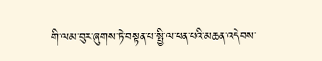གི་ལམ་བུར་ཞུགས་ཏེ་བསྟན་པ་སྤྱི་ལ་ཕན་པའི་མཆན་འདེབས་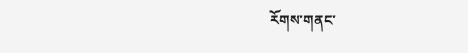རོགས་གནང་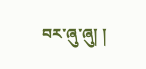བར་ཞུ་ཞུ། །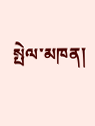སྤེལ་མཁན།